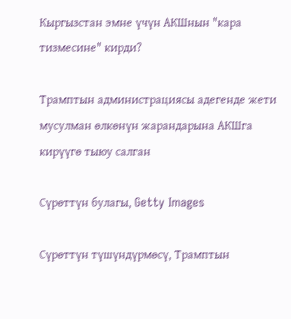Кыргызстан эмне үчүн АКШнын "кара тизмесине" кирди?

Трамптын администрациясы адегенде жети мусулман өлкөнүн жарандарына АКШга кирүүгө тыюу салган

Сүрөттүн булагы, Getty Images

Сүрөттүн түшүндүрмөсү, Трамптын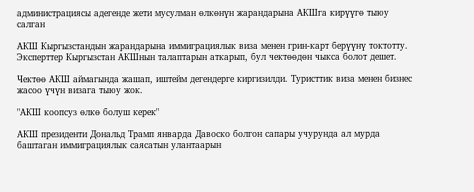администрациясы адегенде жети мусулман өлкөнүн жарандарына АКШга кирүүгө тыюу салган

АКШ Кыргызстандын жарандарына иммиграциялык виза менен грин-карт берүүнү токтотту. Эксперттер Кыргызстан АКШнын талаптарын аткарып, бул чектөөдөн чыкса болот дешет.

Чектөө АКШ аймагында жашап, иштейм дегендерге киргизилди. Туристтик виза менен бизнес жасоо үчүн визага тыюу жок.

"АКШ коопсуз өлкө болуш керек"

АКШ президенти Дональд Трамп январда Давоско болгон сапары учурунда ал мурда баштаган иммиграциялык саясатын улантаарын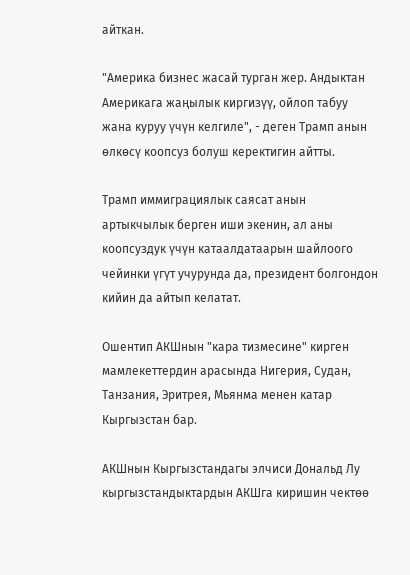айткан.

"Америка бизнес жасай турган жер. Андыктан Америкага жаңылык киргизүү, ойлоп табуу жана куруу үчүн келгиле", - деген Трамп анын өлкөсү коопсуз болуш керектигин айтты.

Трамп иммиграциялык саясат анын артыкчылык берген иши экенин, ал аны коопсуздук үчүн катаалдатаарын шайлоого чейинки үгүт учурунда да, президент болгондон кийин да айтып келатат.

Ошентип АКШнын "кара тизмесине" кирген мамлекеттердин арасында Нигерия, Судан, Танзания, Эритрея, Мьянма менен катар Кыргызстан бар.

АКШнын Кыргызстандагы элчиси Дональд Лу кыргызстандыктардын АКШга киришин чектөө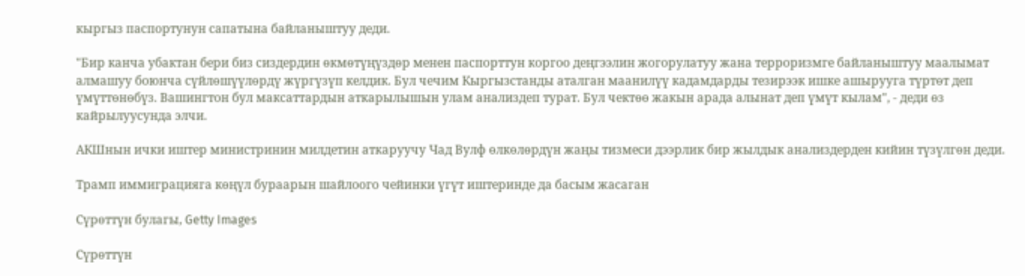кыргыз паспортунун сапатына байланыштуу деди.

"Бир канча убактан бери биз сиздердин өкмөтүңүздөр менен паспорттун коргоо деңгээлин жогорулатуу жана терроризмге байланыштуу маалымат алмашуу боюнча сүйлөшүүлөрдү жүргүзүп келдик. Бул чечим Кыргызстанды аталган маанилүү кадамдарды тезирээк ишке ашырууга түртөт деп үмүттөнөбүз. Вашингтон бул максаттардын аткарылышын улам анализдеп турат. Бул чектөө жакын арада алынат деп үмүт кылам", - деди өз кайрылуусунда элчи.

АКШнын ички иштер министринин милдетин аткаруучу Чад Вулф өлкөлөрдүн жаңы тизмеси дээрлик бир жылдык анализдерден кийин түзүлгөн деди.

Трамп иммиграцияга көңүл бураарын шайлоого чейинки үгүт иштеринде да басым жасаган

Сүрөттүн булагы, Getty Images

Сүрөттүн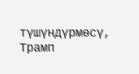түшүндүрмөсү, Трамп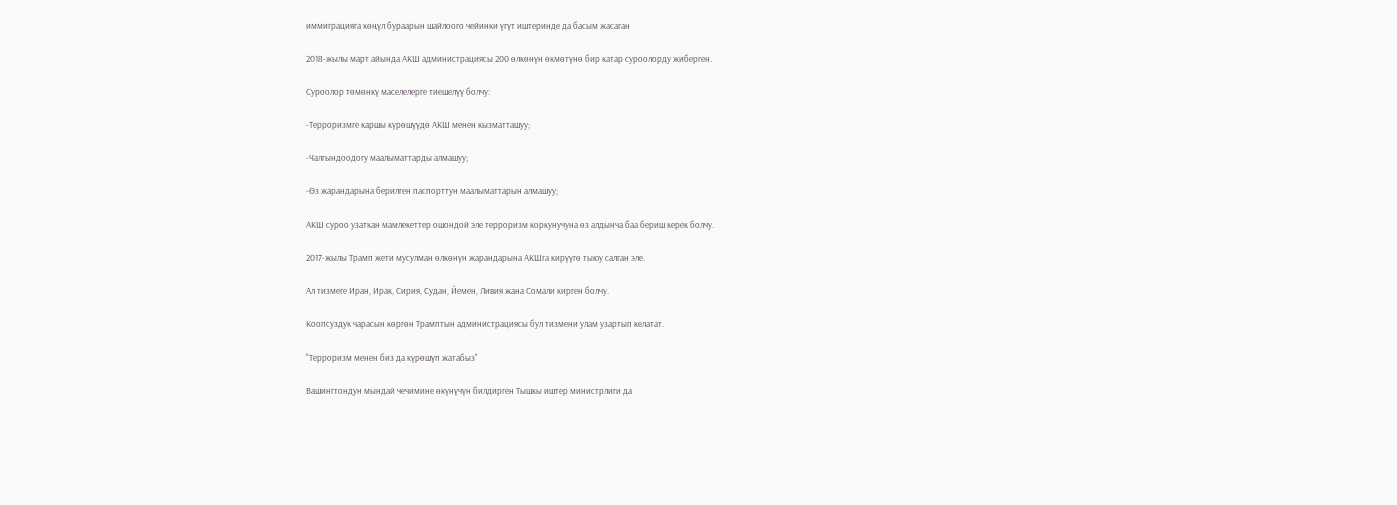иммиграцияга көңүл бураарын шайлоого чейинки үгүт иштеринде да басым жасаган

2018-жылы март айында АКШ администрациясы 200 өлкөнүн өкмөтүнө бир катар суроолорду жиберген.

Суроолор төмөнкү маселелерге тиешелүү болчу:

-Терроризмге каршы күрөшүүдө АКШ менен кызматташуу;

-Чалгындоодогу маалыматтарды алмашуу;

-Өз жарандарына берилген паспорттун маалыматтарын алмашуу;

АКШ суроо узаткан мамлекеттер ошондой эле терроризм коркунучуна өз алдынча баа бериш керек болчу.

2017-жылы Трамп жети мусулман өлкөнүн жарандарына АКШга кирүүгө тыюу салган эле.

Ал тизмеге Иран, Ирак, Сирия, Судан, Йемен, Ливия жана Сомали кирген болчу.

Коопсуздук чарасын көргөн Трамптын администрациясы бул тизмени улам узартып келатат.

"Терроризм менен биз да күрөшүп жатабыз"

Вашингтондун мындай чечимине өкүнүчүн билдирген Тышкы иштер министрлиги да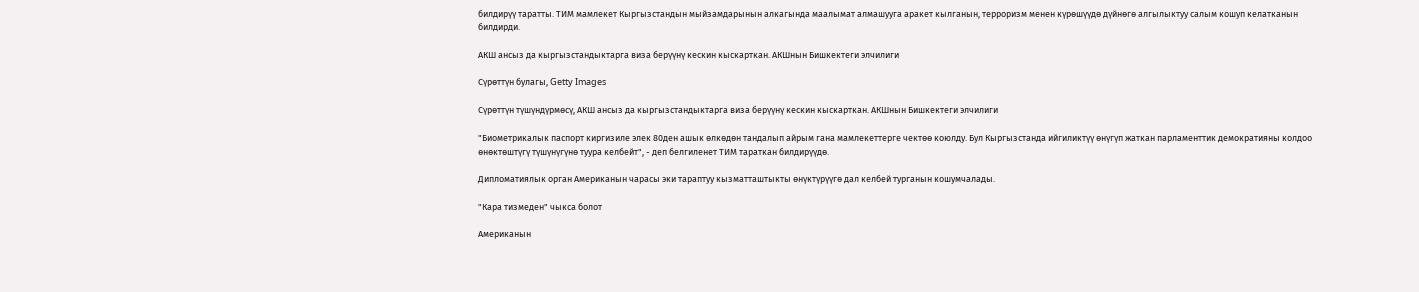билдирүү таратты. ТИМ мамлекет Кыргызстандын мыйзамдарынын алкагында маалымат алмашууга аракет кылганын, терроризм менен күрөшүүдө дүйнөгө алгылыктуу салым кошуп келатканын билдирди.

АКШ ансыз да кыргызстандыктарга виза берүүнү кескин кыскарткан. АКШнын Бишкектеги элчилиги

Сүрөттүн булагы, Getty Images

Сүрөттүн түшүндүрмөсү, АКШ ансыз да кыргызстандыктарга виза берүүнү кескин кыскарткан. АКШнын Бишкектеги элчилиги

"Биометрикалык паспорт киргизиле элек 80ден ашык өлкөдөн тандалып айрым гана мамлекеттерге чектөө коюлду. Бул Кыргызстанда ийгиликтүү өнүгүп жаткан парламенттик демократияны колдоо өнөктөштүгү түшүнүгүнө туура келбейт", - деп белгиленет ТИМ тараткан билдирүүдө.

Дипломатиялык орган Американын чарасы эки тараптуу кызматташтыкты өнүктүрүүгө дал келбей турганын кошумчалады.

"Кара тизмеден" чыкса болот

Американын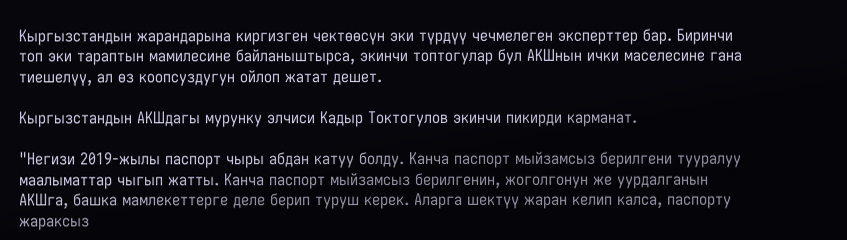Кыргызстандын жарандарына киргизген чектөөсүн эки түрдүү чечмелеген эксперттер бар. Биринчи топ эки тараптын мамилесине байланыштырса, экинчи топтогулар бул АКШнын ички маселесине гана тиешелүү, ал өз коопсуздугун ойлоп жатат дешет.

Кыргызстандын АКШдагы мурунку элчиси Кадыр Токтогулов экинчи пикирди карманат.

"Негизи 2019-жылы паспорт чыры абдан катуу болду. Канча паспорт мыйзамсыз берилгени тууралуу маалыматтар чыгып жатты. Канча паспорт мыйзамсыз берилгенин, жоголгонун же уурдалганын АКШга, башка мамлекеттерге деле берип туруш керек. Аларга шектүү жаран келип калса, паспорту жараксыз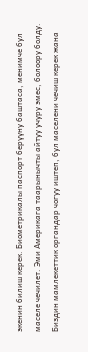экенин билиш керек. Биометрикалы паспорт берүүну баштаса, менимче бул маселе чечилет. Эми Америкага таарынычты айтуу учуру эмес, болоору болду. Биздин мамлекеттик органдар чогуу иштеп, бул маселени чечиш керек жана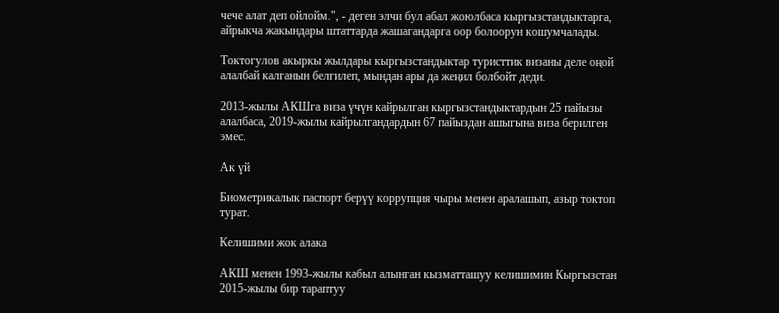чече алат деп ойлойм.", - деген элчи бул абал жоюлбаса кыргызстандыктарга, айрыкча жакындары штаттарда жашагандарга оор болоорун кошумчалады.

Токтогулов акыркы жылдары кыргызстандыктар туристтик визаны деле оңой алалбай калганын белгилеп, мындан ары да жеңил болбойт деди.

2013-жылы АКШга виза үчүн кайрылган кыргызстандыктардын 25 пайызы алалбаса, 2019-жылы кайрылгандардын 67 пайыздан ашыгына виза берилген эмес.

Ак үй

Биометрикалык паспорт берүү коррупция чыры менен аралашып, азыр токтоп турат.

Келишими жок алака

АКШ менен 1993-жылы кабыл алынган кызматташуу келишимин Кыргызстан 2015-жылы бир тараптуу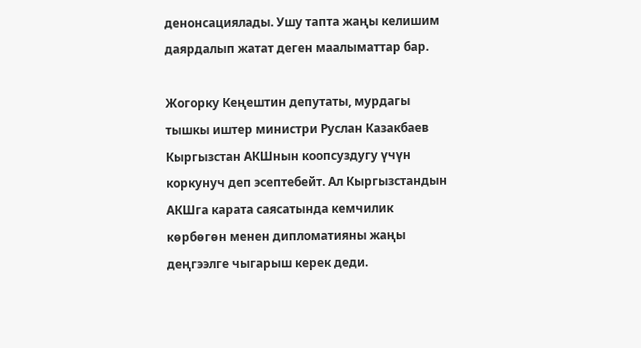денонсациялады. Ушу тапта жаңы келишим даярдалып жатат деген маалыматтар бар.

Жогорку Кеңештин депутаты, мурдагы тышкы иштер министри Руслан Казакбаев Кыргызстан АКШнын коопсуздугу үчүн коркунуч деп эсептебейт. Ал Кыргызстандын АКШга карата саясатында кемчилик көрбөгөн менен дипломатияны жаңы деңгээлге чыгарыш керек деди.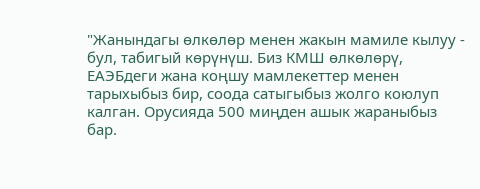"Жанындагы өлкөлөр менен жакын мамиле кылуу - бул, табигый көрүнүш. Биз КМШ өлкөлөрү, ЕАЭБдеги жана коңшу мамлекеттер менен тарыхыбыз бир, соода сатыгыбыз жолго коюлуп калган. Орусияда 500 миңден ашык жараныбыз бар.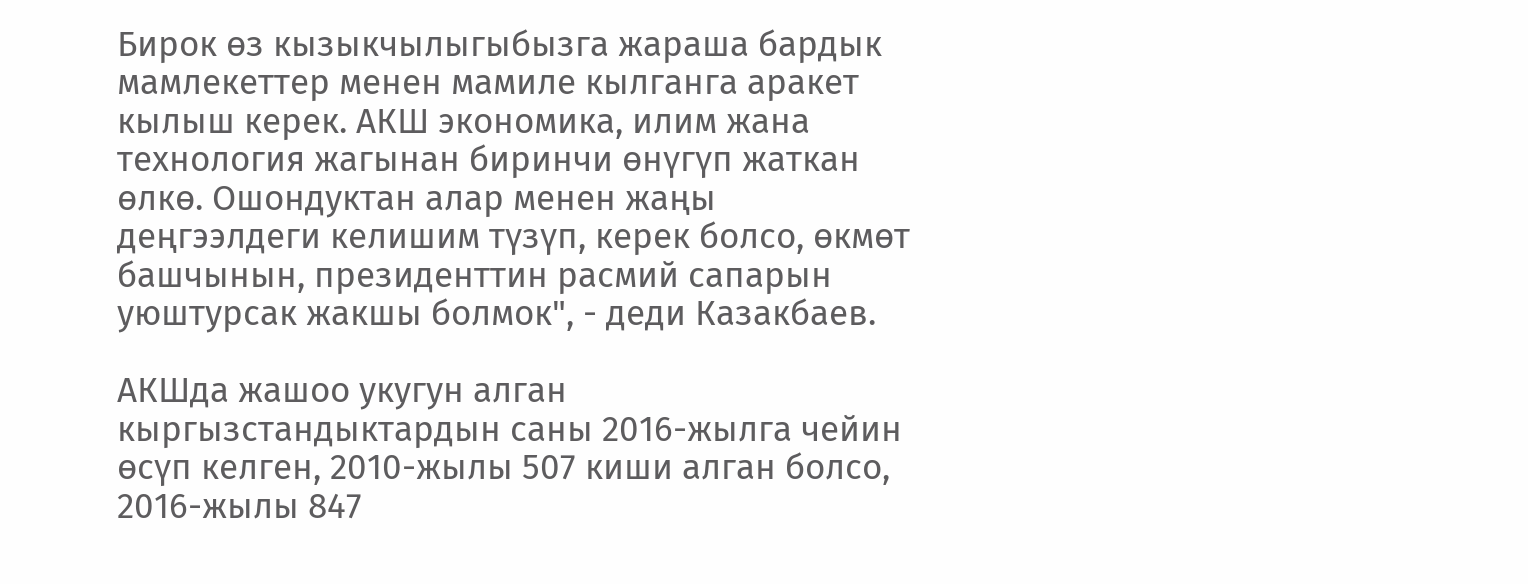Бирок өз кызыкчылыгыбызга жараша бардык мамлекеттер менен мамиле кылганга аракет кылыш керек. АКШ экономика, илим жана технология жагынан биринчи өнүгүп жаткан өлкө. Ошондуктан алар менен жаңы деңгээлдеги келишим түзүп, керек болсо, өкмөт башчынын, президенттин расмий сапарын уюштурсак жакшы болмок", - деди Казакбаев.

АКШда жашоо укугун алган кыргызстандыктардын саны 2016-жылга чейин өсүп келген, 2010-жылы 507 киши алган болсо, 2016-жылы 847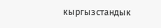кыргызстандык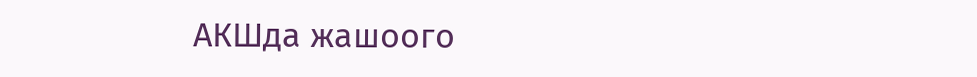АКШда жашоого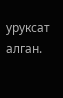уруксат алган.